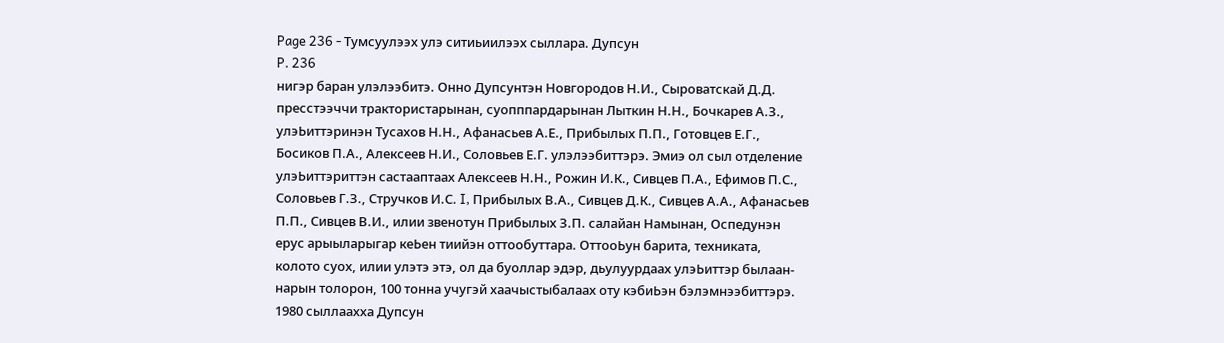Page 236 - Тумсуулээх улэ ситиьиилээх сыллара. Дупсун
P. 236
нигэр баран улэлээбитэ. Онно Дупсунтэн Новгородов Н.И., Сыроватскай Д.Д.
пресстээччи трактористарынан, суопппардарынан Лыткин Н.Н., Бочкарев А.З.,
улэЬиттэринэн Тусахов Н.Н., Афанасьев А.Е., Прибылых П.П., Готовцев Е.Г.,
Босиков П.А., Алексеев Н.И., Соловьев Е.Г. улэлээбиттэрэ. Эмиэ ол сыл отделение
улэЬиттэриттэн састааптаах Алексеев Н.Н., Рожин И.К., Сивцев П.А., Ефимов П.С.,
Соловьев Г.З., Стручков И.С. I, Прибылых В.А., Сивцев Д.К., Сивцев А.А., Афанасьев
П.П., Сивцев В.И., илии звенотун Прибылых З.П. салайан Намынан, Оспедунэн
ерус арыыларыгар кеЬен тиийэн оттообуттара. ОттооЬун барита, техниката,
колото суох, илии улэтэ этэ, ол да буоллар эдэр, дьулуурдаах улэЬиттэр былаан-
нарын толорон, 100 тонна учугэй хаачыстыбалаах оту кэбиЬэн бэлэмнээбиттэрэ.
1980 сыллаахха Дупсун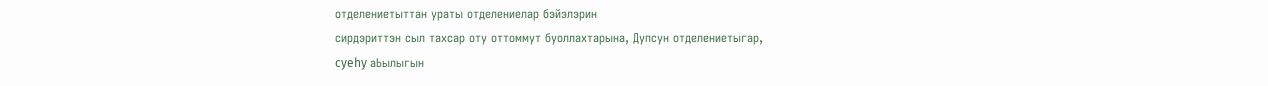отделениетыттан ураты отделениелар бэйэлэрин
сирдэриттэн сыл тахсар оту оттоммут буоллахтарына, Дупсун отделениетыгар,
cyehy аЬылыгын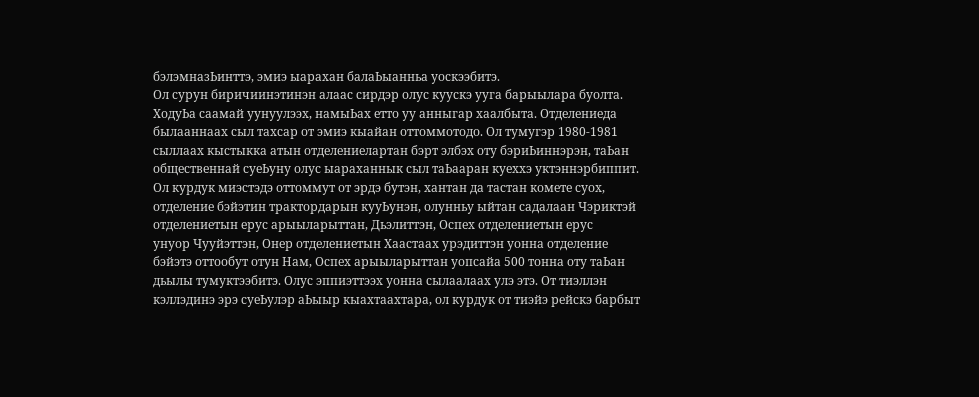бэлэмназЬинттэ, эмиэ ыарахан балаЬыанньа уоскээбитэ.
Ол сурун биричиинэтинэн алаас сирдэр олус куускэ ууга барыылара буолта.
ХодуЬа саамай уунуулээх, намыЬах етто уу анныгар хаалбыта. Отделениеда
былааннаах сыл тахсар от эмиэ кыайан оттоммотодо. Ол тумугэр 1980-1981
сыллаах кыстыкка атын отделениелартан бэрт элбэх оту бэриЬиннэрэн, таЬан
общественнай суеЬуну олус ыараханнык сыл таЬааран куеххэ уктэннэрбиппит.
Ол курдук миэстэдэ оттоммут от эрдэ бутэн, хантан да тастан комете суох,
отделение бэйэтин трактордарын кууЬунэн, олунньу ыйтан садалаан Чэриктэй
отделениетын ерус арыыларыттан, Дьэлиттэн, Оспех отделениетын ерус
унуор Чууйэттэн, Онер отделениетын Хаастаах урэдиттэн уонна отделение
бэйэтэ оттообут отун Нам, Оспех арыыларыттан уопсайа 500 тонна оту таЬан
дьылы тумуктээбитэ. Олус эппиэттээх уонна сылаалаах улэ этэ. От тиэллэн
кэллэдинэ эрэ суеЬулэр аЬыыр кыахтаахтара, ол курдук от тиэйэ рейскэ барбыт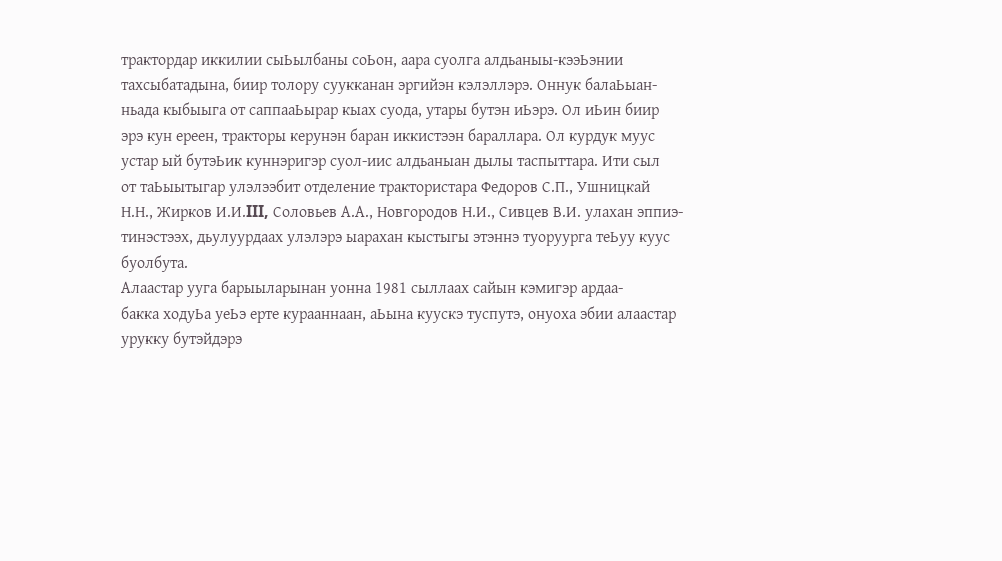трактордар иккилии сыЬылбаны соЬон, аара суолга алдьаныы-кээЬэнии
тахсыбатадына, биир толору суукканан эргийэн кэлэллэрэ. Оннук балаЬыан-
ньада кыбыыга от саппааЬырар кыах суода, утары бутэн иЬэрэ. Ол иЬин биир
эрэ кун ереен, тракторы керунэн баран иккистээн бараллара. Ол курдук муус
устар ый бутэЬик куннэригэр суол-иис алдьаныан дылы таспыттара. Ити сыл
от таЬыытыгар улэлээбит отделение трактористара Федоров С.П., Ушницкай
Н.Н., Жирков И.И.III, Соловьев А.А., Новгородов Н.И., Сивцев В.И. улахан эппиэ-
тинэстээх, дьулуурдаах улэлэрэ ыарахан кыстыгы этэннэ туоруурга теЬуу куус
буолбута.
Алаастар ууга барыыларынан уонна 1981 сыллаах сайын кэмигэр ардаа-
бакка ходуЬа уеЬэ ерте курааннаан, аЬына куускэ туспутэ, онуоха эбии алаастар
урукку бутэйдэрэ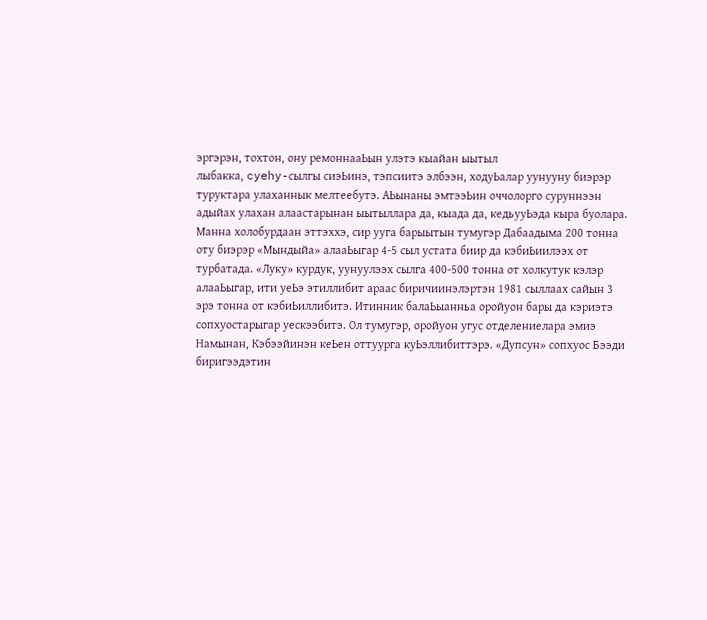эргэрэн, тохтон, ону ремоннааЬын улэтэ кыайан ыытыл
лыбакка, cyehy-сылгы сиэЬинэ, тэпсиитэ элбээн, ходуЬалар уунууну биэрэр
туруктара улаханнык мелтеебутэ. АЬынаны эмтээЬин оччолорго суруннээн
адыйах улахан алаастарынан ыытыллара да, кыада да, кедьууЬэда кыра буолара.
Манна холобурдаан эттэххэ, сир ууга барыытын тумугэр Дабаадыма 200 тонна
оту биэрэр «Мындыйа» алааЬыгар 4-5 сыл устата биир да кэбиЬиилээх от
турбатада. «Луку» курдук, уунуулээх сылга 400-500 тонна от холкутук кэлэр
алааЬыгар, ити уеЬэ этиллибит араас биричиинэлэртэн 1981 сыллаах сайын 3
эрэ тонна от кэбиЬиллибитэ. Итинник балаЬыанньа оройуон бары да кэриэтэ
сопхуостарыгар уескээбитэ. Ол тумугэр, оройуон угус отделениелара эмиэ
Намынан, Кэбээйинэн кеЬен оттуурга куЬэллибиттэрэ. «Дупсун» сопхуос Бээди
биригээдэтин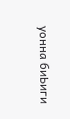уонна биЬиги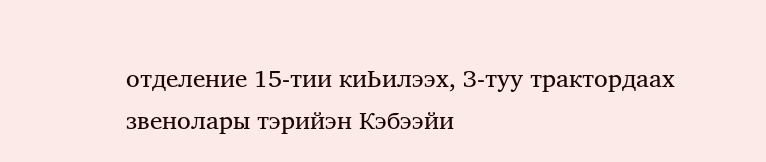отделение 15-тии киЬилээх, З-туу трактордаах
звенолары тэрийэн Кэбээйи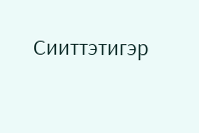Сииттэтигэр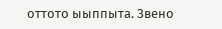оттото ыыппыта. Звено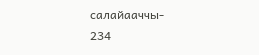салайааччы-
234